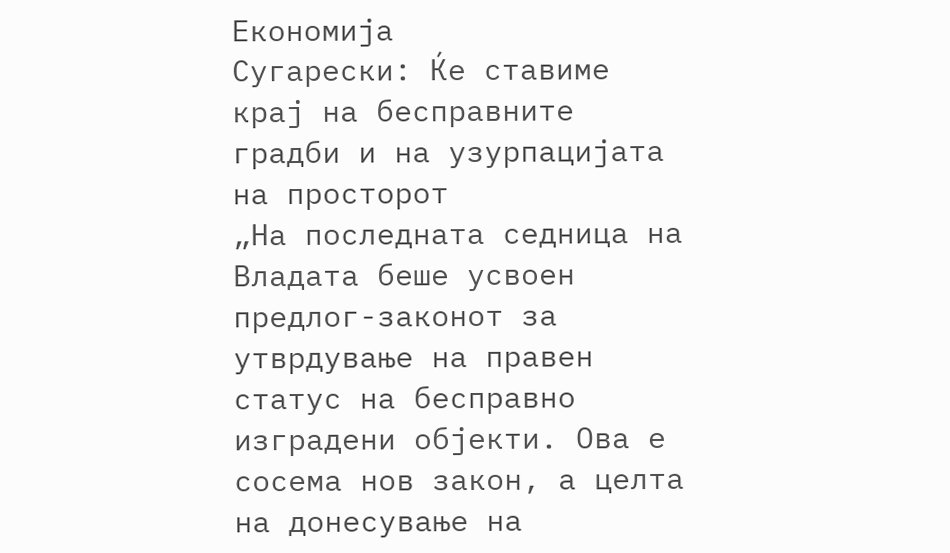Економија
Сугарески: Ќе ставиме крај на бесправните градби и на узурпацијата на просторот
„На последната седница на Владата беше усвоен предлог-законот за утврдување на правен статус на бесправно изградени објекти. Ова е сосема нов закон, а целта на донесување на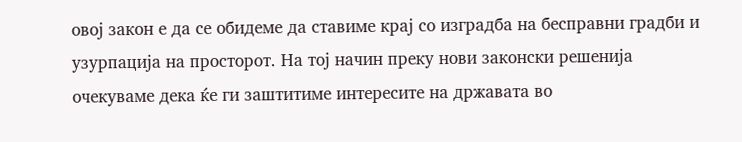овој закон е да се обидеме да ставиме крај со изградба на бесправни градби и узурпација на просторот. На тој начин преку нови законски решенија очекуваме дека ќе ги заштитиме интересите на државата во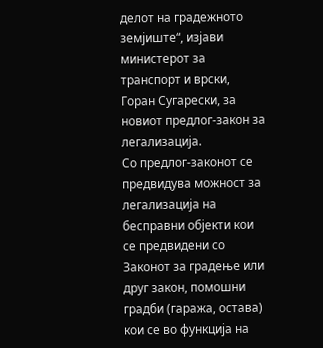делот на градежното земјиште“, изјави министерот за транспорт и врски, Горан Сугарески, за новиот предлог-закон за легализација.
Со предлог-законот се предвидува можност за легализација на бесправни објекти кои се предвидени со Законот за градење или друг закон, помошни градби (гаража, остава) кои се во функција на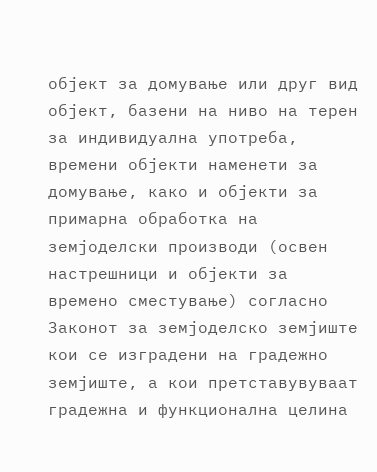објект за домување или друг вид објект, базени на ниво на терен за индивидуална употреба, времени објекти наменети за домување, како и објекти за примарна обработка на земјоделски производи (освен настрешници и објекти за времено сместување) согласно Законот за земјоделско земјиште кои се изградени на градежно земјиште, а кои претставувуваат градежна и функционална целина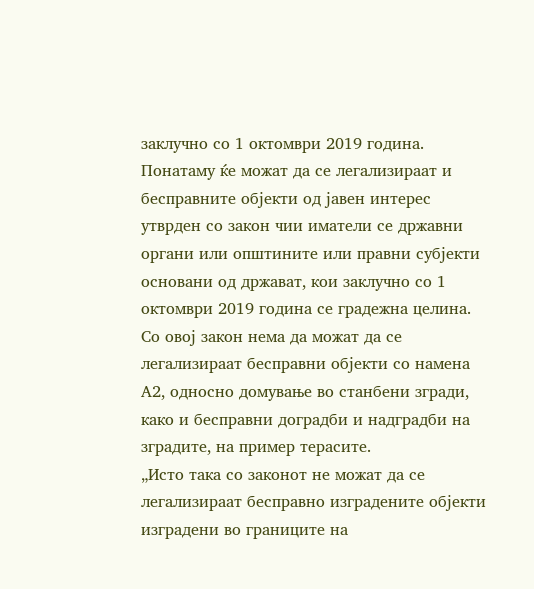заклучно со 1 октомври 2019 година.
Понатаму ќе можат да се легализираат и бесправните објекти од јавен интерес утврден со закон чии иматели се државни органи или општините или правни субјекти основани од држават, кои заклучно со 1 октомври 2019 година се градежна целина. Со овој закон нема да можат да се легализираат бесправни објекти со намена А2, односно домување во станбени згради, како и бесправни доградби и надградби на зградите, на пример терасите.
„Исто така со законот не можат да се легализираат бесправно изградените објекти изградени во границите на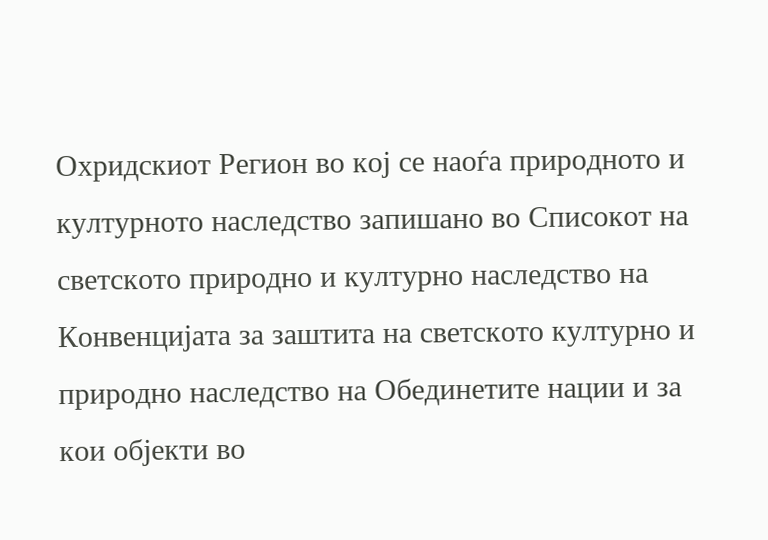Охридскиот Регион во кој се наоѓа природното и културното наследство запишано во Списокот на светското природно и културно наследство на Конвенцијата за заштита на светското културно и природно наследство на Обединетите нации и за кои објекти во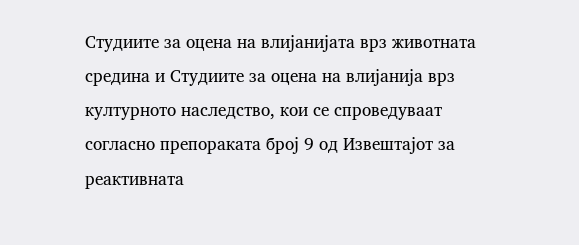Студиите за оцена на влијанијата врз животната средина и Студиите за оцена на влијанија врз културното наследство, кои се спроведуваат согласно препораката број 9 од Извештајот за реактивната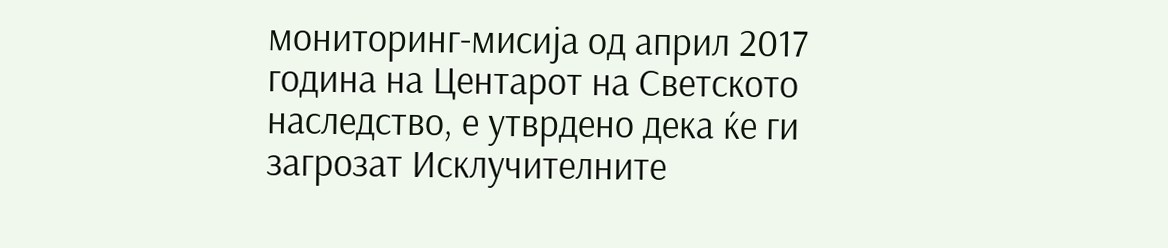мониторинг-мисија од април 2017 година на Центарот на Светското наследство, е утврдено дека ќе ги загрозат Исклучителните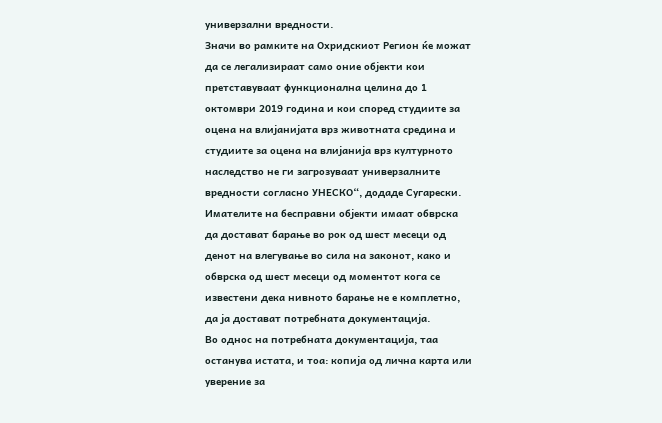универзални вредности.
Значи во рамките на Охридскиот Регион ќе можат да се легализираат само оние објекти кои претставуваат функционална целина до 1 октомври 2019 година и кои според студиите за оцена на влијанијата врз животната средина и студиите за оцена на влијанија врз културното наследство не ги загрозуваат универзалните вредности согласно УНЕСКО“, додаде Сугарески.
Имателите на бесправни објекти имаат обврска да достават барање во рок од шест месеци од денот на влегување во сила на законот, како и обврска од шест месеци од моментот кога се известени дека нивното барање не е комплетно, да ја достават потребната документација.
Во однос на потребната документација, таа останува истата, и тоа: копија од лична карта или уверение за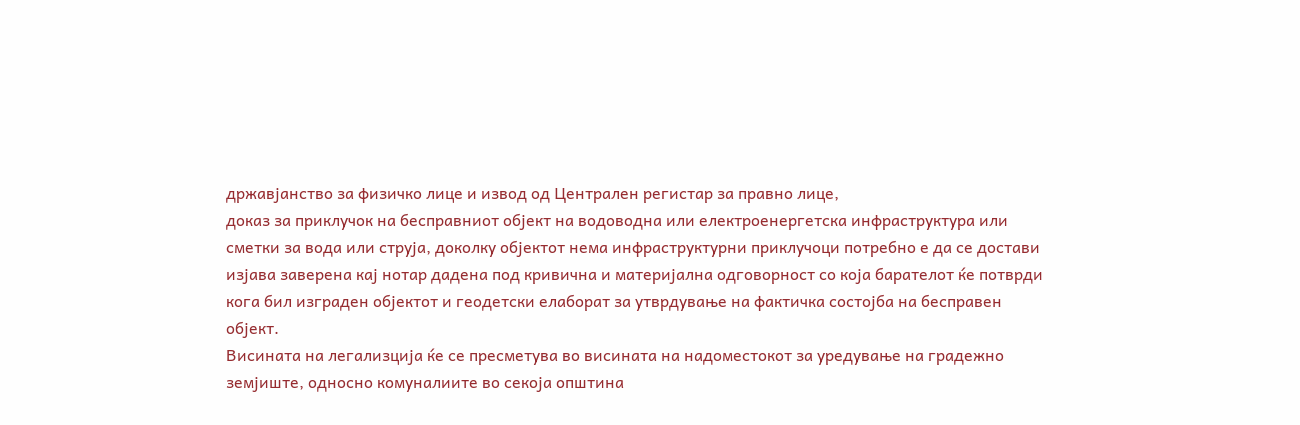државјанство за физичко лице и извод од Централен регистар за правно лице,
доказ за приклучок на бесправниот објект на водоводна или електроенергетска инфраструктура или сметки за вода или струја, доколку објектот нема инфраструктурни приклучоци потребно е да се достави изјава заверена кај нотар дадена под кривична и материјална одговорност со која барателот ќе потврди кога бил изграден објектот и геодетски елаборат за утврдување на фактичка состојба на бесправен објект.
Висината на легализција ќе се пресметува во висината на надоместокот за уредување на градежно земјиште, односно комуналиите во секоја општина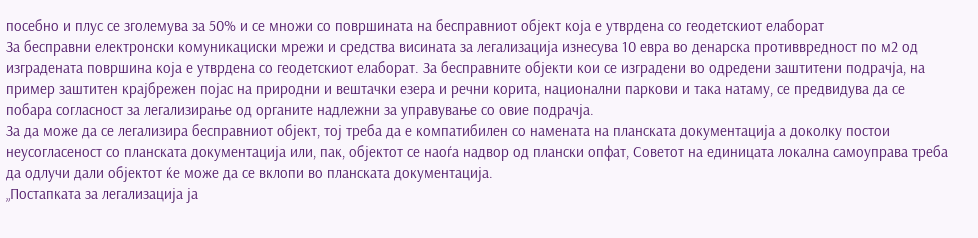посебно и плус се зголемува за 50% и се множи со површината на бесправниот објект која е утврдена со геодетскиот елаборат
За бесправни електронски комуникациски мрежи и средства висината за легализација изнесува 10 евра во денарска противвредност по м2 од изградената површина која е утврдена со геодетскиот елаборат. За бесправните објекти кои се изградени во одредени заштитени подрачја, на пример заштитен крајбрежен појас на природни и вештачки езера и речни корита, национални паркови и така натаму, се предвидува да се побара согласност за легализирање од органите надлежни за управување со овие подрачја.
За да може да се легализира бесправниот објект, тој треба да е компатибилен со намената на планската документација а доколку постои неусогласеност со планската документација или, пак, објектот се наоѓа надвор од плански опфат, Советот на единицата локална самоуправа треба да одлучи дали објектот ќе може да се вклопи во планската документација.
„Постапката за легализација ја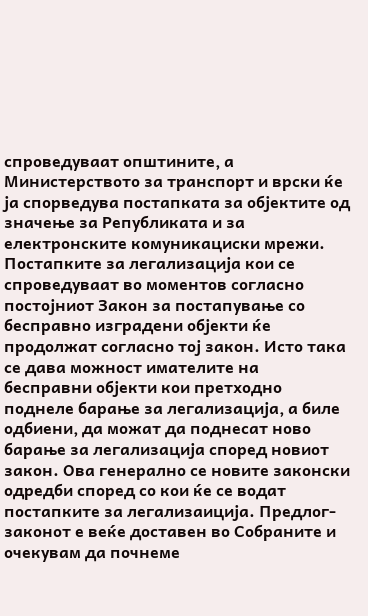спроведуваат општините, а Министерството за транспорт и врски ќе ја спорведува постапката за објектите од значење за Републиката и за електронските комуникациски мрежи. Постапките за легализација кои се спроведуваат во моментов согласно постојниот Закон за постапување со бесправно изградени објекти ќе продолжат согласно тој закон. Исто така се дава можност имателите на бесправни објекти кои претходно поднеле барање за легализација, а биле одбиени, да можат да поднесат ново барање за легализација според новиот закон. Ова генерално се новите законски одредби според со кои ќе се водат постапките за легализаиција. Предлог-законот е веќе доставен во Собраните и очекувам да почнеме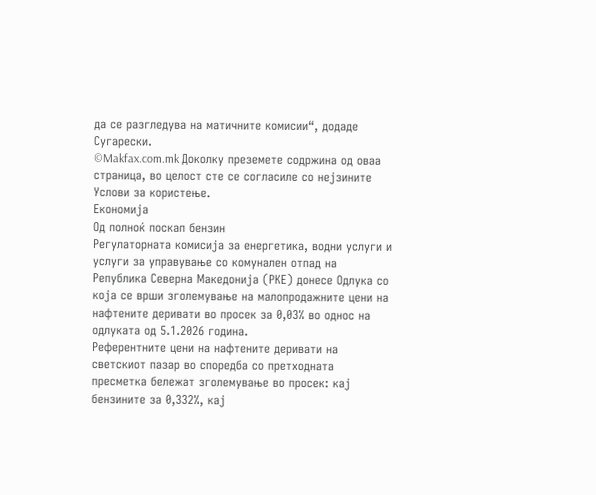да се разгледува на матичните комисии“, додаде Сугарески.
©Makfax.com.mk Доколку преземете содржина од оваа страница, во целост сте се согласиле со нејзините Услови за користење.
Економија
Од полноќ поскап бензин
Регулаторната комисија за енергетика, водни услуги и услуги за управување со комунален отпад на Република Северна Македонија (РКЕ) донесе Одлука со која се врши зголемување на малопродажните цени на нафтените деривати во просек за 0,03% во однос на одлуката од 5.1.2026 година.
Референтните цени на нафтените деривати на светскиот пазар во споредба со претходната пресметка бележат зголемување во просек: кај бензините за 0,332%, кај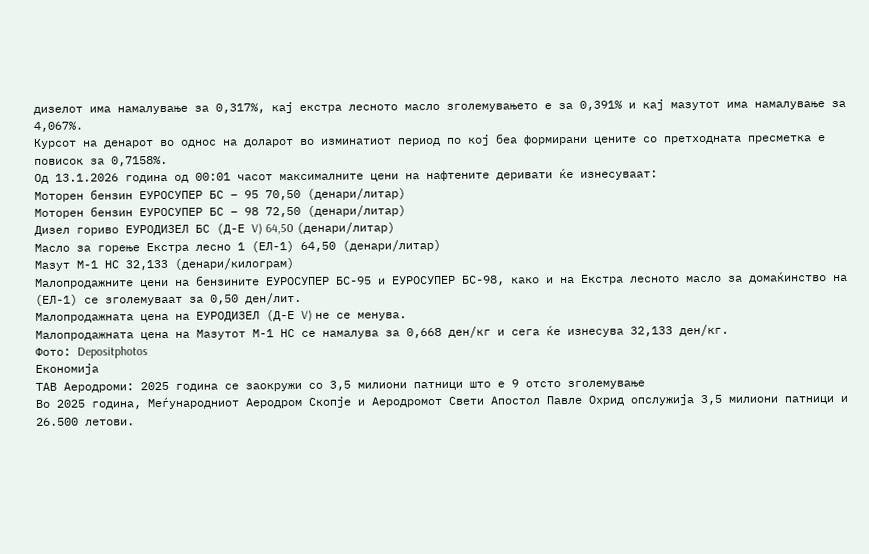дизелот има намалување за 0,317%, кај екстра лесното масло зголемувањето е за 0,391% и кај мазутот има намалување за 4,067%.
Курсот на денарот во однос на доларот во изминатиот период по кој беа формирани цените со претходната пресметка е повисок за 0,7158%.
Од 13.1.2026 година од 00:01 часот максималните цени на нафтените деривати ќе изнесуваат:
Моторен бензин ЕУРОСУПЕР БС – 95 70,50 (денари/литар)
Моторен бензин ЕУРОСУПЕР БС – 98 72,50 (денари/литар)
Дизел гориво ЕУРОДИЗЕЛ БС (Д-Е V) 64,50 (денари/литар)
Масло за горење Екстра лесно 1 (ЕЛ-1) 64,50 (денари/литар)
Мазут М-1 НС 32,133 (денари/килограм)
Малопродажните цени на бензините ЕУРОСУПЕР БС-95 и ЕУРОСУПЕР БС-98, како и на Екстра лесното масло за домаќинство на (ЕЛ-1) се зголемуваат за 0,50 ден/лит.
Малопродажната цена на ЕУРОДИЗЕЛ (Д-Е V) не се менува.
Малопродажната цена на Мазутот М-1 НС се намалува за 0,668 ден/кг и сега ќе изнесува 32,133 ден/кг.
Фото: Depositphotos
Економија
ТАВ Аеродроми: 2025 година се заокружи со 3,5 милиони патници што е 9 отсто зголемување
Во 2025 година, Меѓународниот Аеродром Скопје и Аеродромот Свети Апостол Павле Охрид опслужија 3,5 милиони патници и 26.500 летови.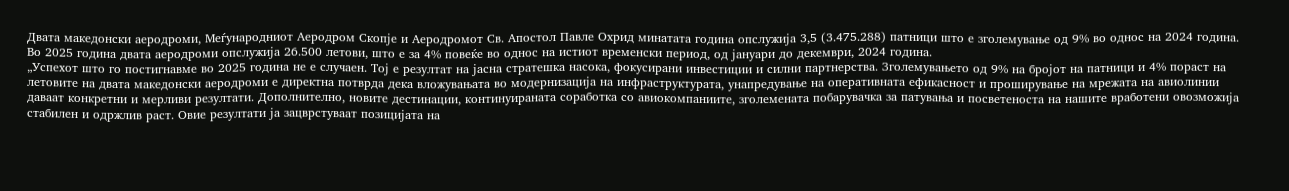Двата македонски аеродроми, Меѓународниот Аеродром Скопје и Аеродромот Св. Апостол Павле Охрид минатата година опслужија 3,5 (3.475.288) патници што е зголемување од 9% во однос на 2024 година.
Во 2025 година двата аеродроми опслужија 26.500 летови, што е за 4% повеќе во однос на истиот временски период, од јануари до декември, 2024 година.
„Успехот што го постигнавме во 2025 година не е случаен. Тој е резултат на јасна стратешка насока, фокусирани инвестиции и силни партнерства. Зголемувањето од 9% на бројот на патници и 4% пораст на летовите на двата македонски аеродроми е директна потврда дека вложувањата во модернизација на инфраструктурата, унапредување на оперативната ефикасност и проширување на мрежата на авиолинии даваат конкретни и мерливи резултати. Дополнително, новите дестинации, континуираната соработка со авиокомпаниите, зголемената побарувачка за патувања и посветеноста на нашите вработени овозможија стабилен и одржлив раст. Овие резултати ја зацврстуваат позицијата на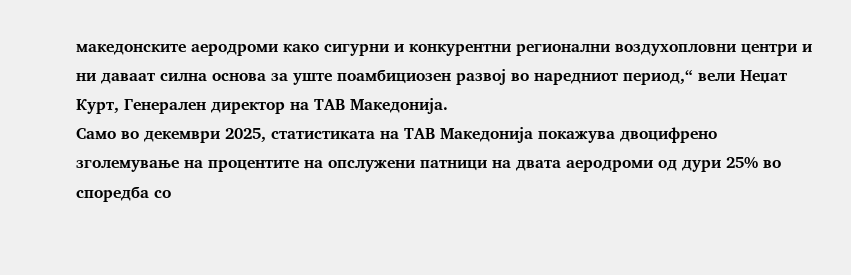македонските аеродроми како сигурни и конкурентни регионални воздухопловни центри и ни даваат силна основа за уште поамбициозен развој во наредниот период,“ вели Неџат Курт, Генерален директор на ТАВ Македонија.
Само во декември 2025, статистиката на ТАВ Македонија покажува двоцифрено зголемување на процентите на опслужени патници на двата аеродроми од дури 25% во споредба со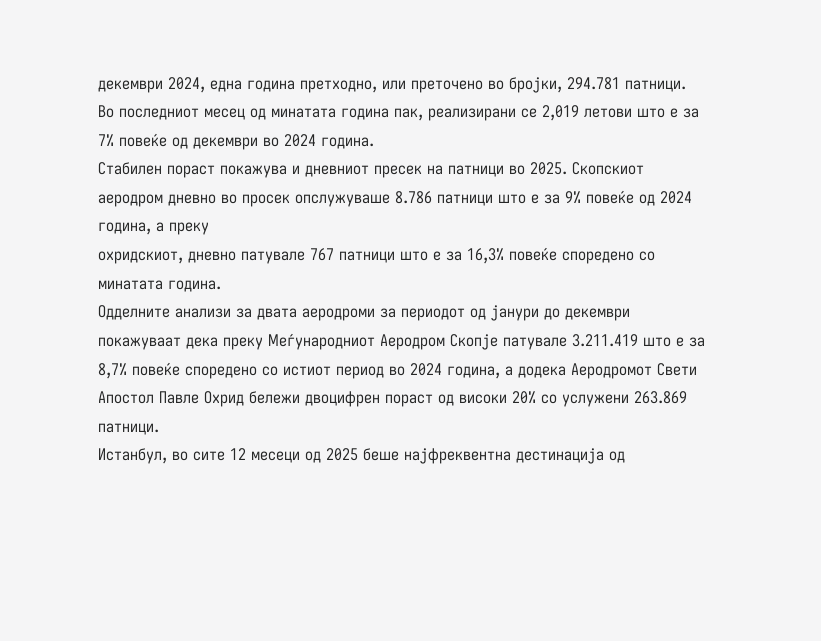декември 2024, една година претходно, или преточено во бројки, 294.781 патници.
Во последниот месец од минатата година пак, реализирани се 2,019 летови што е за 7% повеќе од декември во 2024 година.
Стабилен пораст покажува и дневниот пресек на патници во 2025. Скопскиот аеродром дневно во просек опслужуваше 8.786 патници што е за 9% повеќе од 2024 година, а преку
охридскиот, дневно патувале 767 патници што е за 16,3% повеќе споредено со минатата година.
Одделните анализи за двата аеродроми за периодот од јанури до декември покажуваат дека преку Меѓународниот Аеродром Скопје патувале 3.211.419 што е за 8,7% повеќе споредено со истиот период во 2024 година, а додека Аеродромот Свети Апостол Павле Охрид бележи двоцифрен пораст од високи 20% со услужени 263.869 патници.
Истанбул, во сите 12 месеци од 2025 беше најфреквентна дестинација од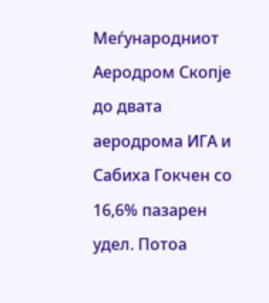Меѓународниот Аеродром Скопје до двата аеродрома ИГА и Сабиха Гокчен со 16,6% пазарен удел. Потоа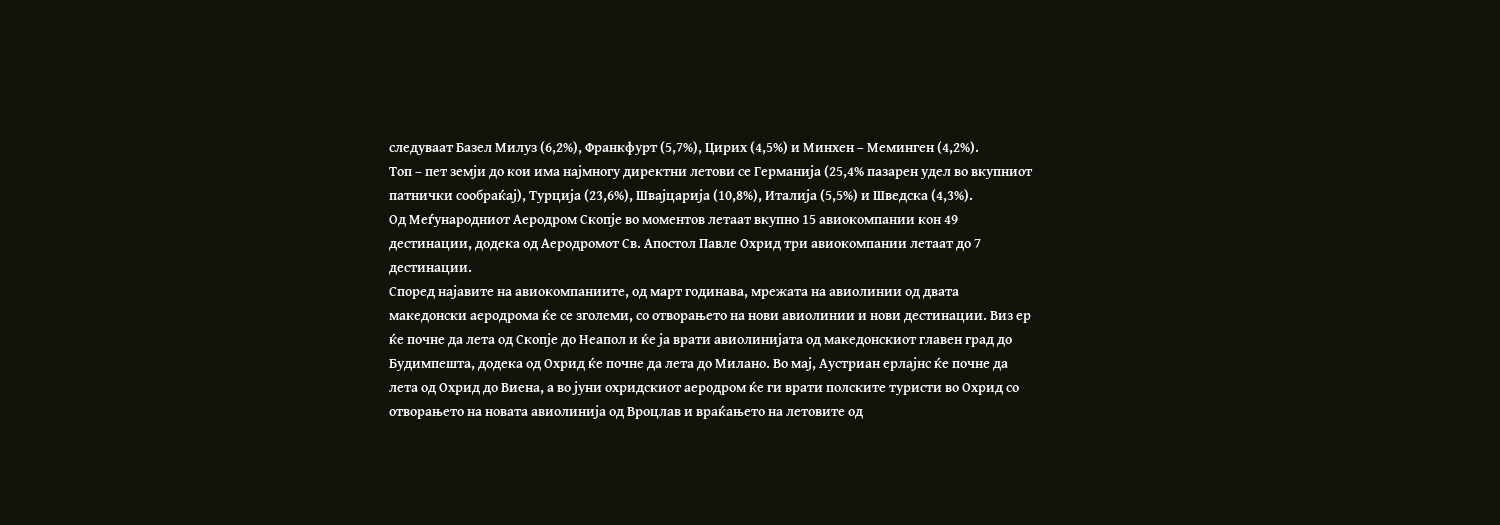следуваат Базел Милуз (6,2%), Франкфурт (5,7%), Цирих (4,5%) и Минхен – Меминген (4,2%).
Топ – пет земји до кои има најмногу директни летови се Германија (25,4% пазарен удел во вкупниот патнички сообраќај), Турција (23,6%), Швајцарија (10,8%), Италија (5,5%) и Шведска (4,3%).
Од Меѓународниот Аеродром Скопје во моментов летаат вкупно 15 авиокомпании кон 49 дестинации, додека од Аеродромот Св. Апостол Павле Охрид три авиокомпании летаат до 7 дестинации.
Според најавите на авиокомпаниите, од март годинава, мрежата на авиолинии од двата македонски аеродрома ќе се зголеми, со отворањето на нови авиолинии и нови дестинации. Виз ер ќе почне да лета од Скопје до Неапол и ќе ја врати авиолинијата од македонскиот главен град до Будимпешта, додека од Охрид ќе почне да лета до Милано. Во мај, Аустриан ерлајнс ќе почне да лета од Охрид до Виена, а во јуни охридскиот аеродром ќе ги врати полските туристи во Охрид со отворањето на новата авиолинија од Вроцлав и враќањето на летовите од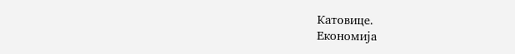Катовице.
Економија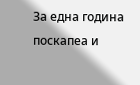За една година поскапеа и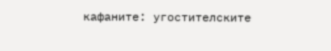кафаните: угостителските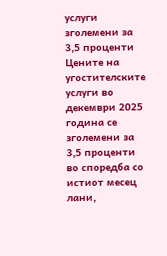услуги зголемени за 3,5 проценти
Цените на угостителските услуги во декември 2025 година се зголемени за 3,5 проценти во споредба со истиот месец лани,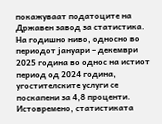покажуваат податоците на Државен завод за статистика.
На годишно ниво, односно во периодот јануари – декември 2025 година во однос на истиот период од 2024 година, угостителските услуги се поскапени за 4,8 проценти.
Истовремено, статистиката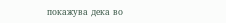покажува дека во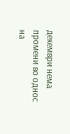декември нема промени во однос на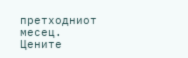претходниот месец. Цените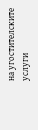на угостителските услуги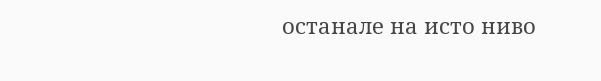останале на исто ниво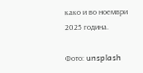како и во ноември 2025 година.

Фото: unsplash